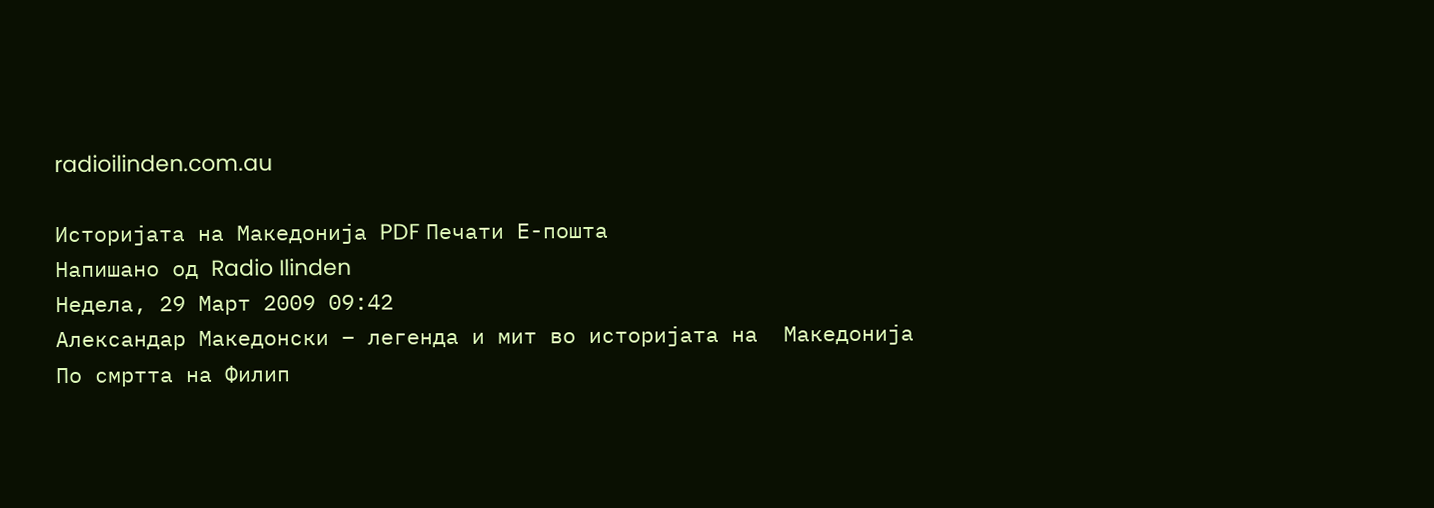radioilinden.com.au

Историјата на Македонија PDF Печати Е-пошта
Напишано од Radio Ilinden
Недела, 29 Март 2009 09:42
Александар Македонски – легенда и мит во историјата на  Македонија
По смртта на Филип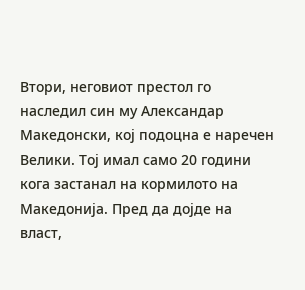Втори, неговиот престол го наследил син му Александар Македонски, кој подоцна е наречен Велики. Тој имал само 20 години кога застанал на кормилото на Македонија. Пред да дојде на власт,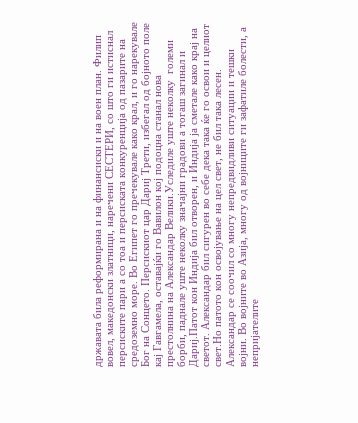државата била реформирана и на финансиски и на воен план. Филип вовел, македонски златници, наречени СЕСТЕРИ, со што ги истиснал персиските пари а со тоа и персиската конкуренција од пазарите на средоземно море. Во Египет го пречекувале како крал, и го нарекувале Бог на Сонцето. Персискиот цар Дариј Трети, избегал од бојното поле кај Гавгамела, оставајќи го Вавилон кој подоцна станал нова престолнина на Александар Велики.Уследиле уште неколку  големи борби, паднале уште неколку значајни градови а тогаш загинал и Дариј.Патот кон Индија бил отворен, и Индија ја сметале како крај на светот. Александар бил сигурен во себе дека така ќе го освои и целиот свет.Но патото кон освојување на цел свет, не бил така лесен.  Александар се соочил со многу непредвидливи ситуации и тешки војни. Во војните во Азија, многу од војниците ги зафатиле болести, а непријателите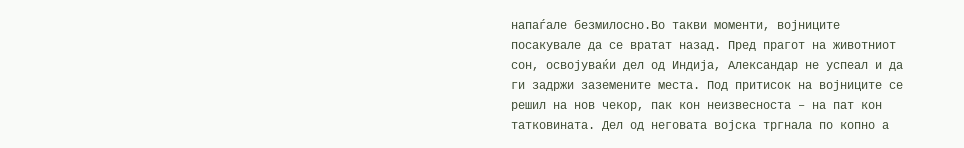напаѓале безмилосно.Во такви моменти, војниците посакувале да се вратат назад. Пред прагот на животниот сон, освојуваќи дел од Индија, Александар не успеал и да ги задржи заземените места. Под притисок на војниците се решил на нов чекор, пак кон неизвесноста – на пат кон татковината. Дел од неговата војска тргнала по копно а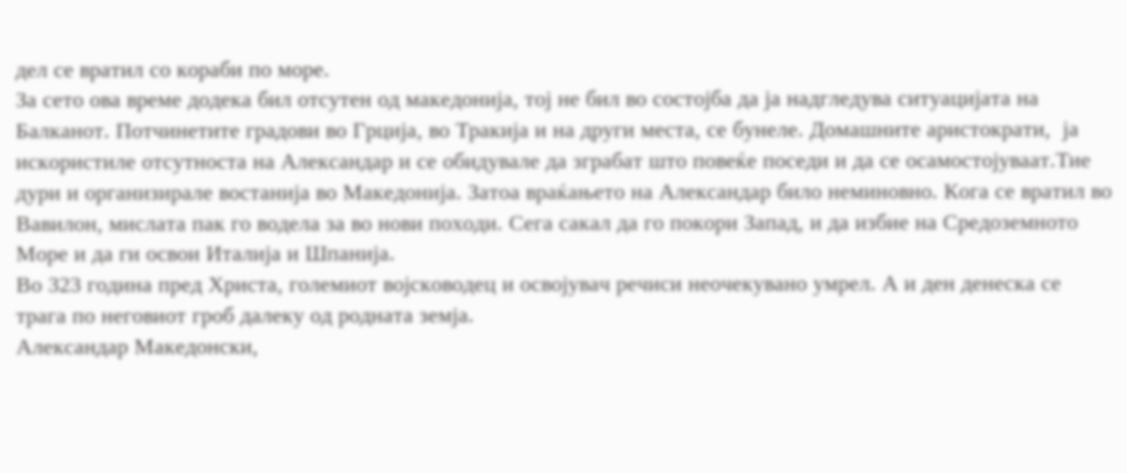дел се вратил со кораби по море.
За сето ова време додека бил отсутен од македонија, тој не бил во состојба да ја надгледува ситуацијата на Балканот. Потчинетите градови во Грција, во Тракија и на други места, се бунеле. Домашните аристократи,  ја искористиле отсутноста на Александар и се обидувале да зграбат што повеќе поседи и да се осамостојуваат.Тие дури и организирале востанија во Македонија. Затоа враќањето на Александар било неминовно. Кога се вратил во Вавилон, мислата пак го водела за во нови походи. Сега сакал да го покори Запад, и да избие на Средоземното  Море и да ги освои Италија и Шпанија.
Во 323 година пред Христа, големиот војсководец и освојувач речиси неочекувано умрел. А и ден денеска се трага по неговиот гроб далеку од родната земја.
Александар Македонски,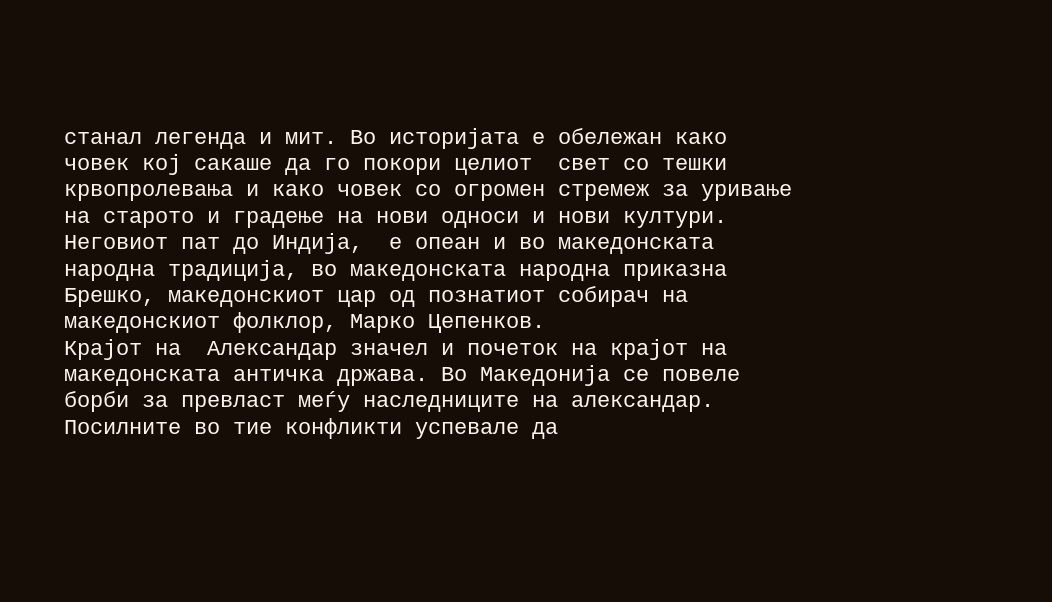станал легенда и мит. Во историјата е обележан како човек кој сакаше да го покори целиот  свет со тешки крвопролевања и како човек со огромен стремеж за уривање на старото и градење на нови односи и нови култури. Неговиот пат до Индија,  е опеан и во македонската народна традиција, во македонската народна приказна Брешко, македонскиот цар од познатиот собирач на македонскиот фолклор, Марко Цепенков.
Крајот на  Александар значел и почеток на крајот на македонската античка држава. Во Македонија се повеле борби за превласт меѓу наследниците на александар. Посилните во тие конфликти успевале да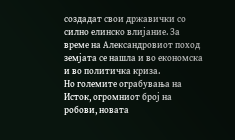создадат свои државички со силно елинско влијание. За време на Александровиот поход земјата се нашла и во економска и во политичка криза.
Но големите ограбувања на Исток, огромниот број на робови, новата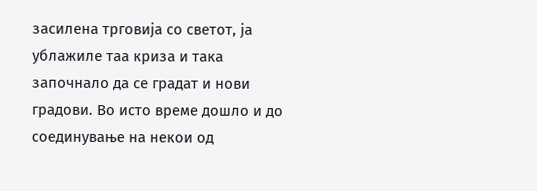засилена трговија со светот, ја ублажиле таа криза и така започнало да се градат и нови градови. Во исто време дошло и до соединување на некои од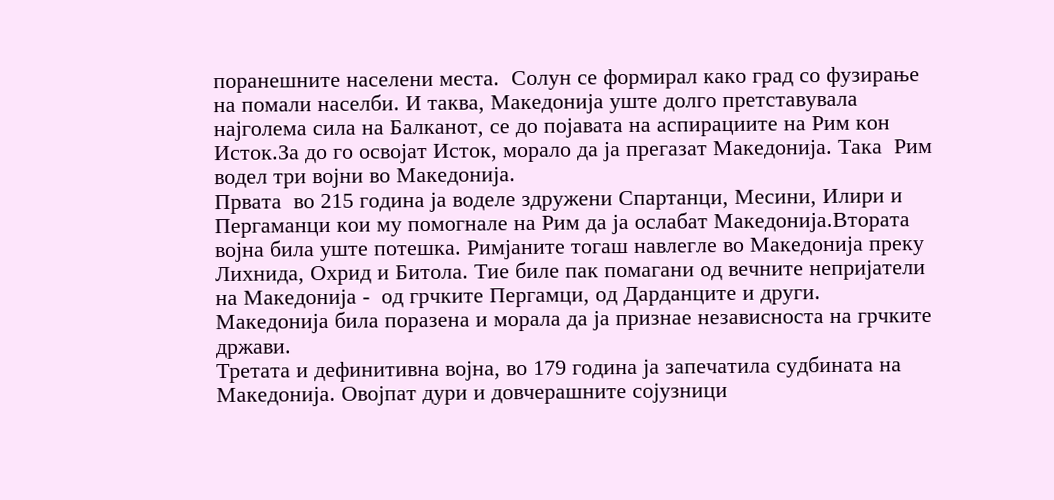поранешните населени места.  Солун се формирал како град со фузирање на помали населби. И таква, Македонија уште долго претставувала најголема сила на Балканот, се до појавата на аспирациите на Рим кон Исток.За до го освојат Исток, морало да ја прегазат Македонија. Така  Рим водел три војни во Македонија.
Првата  во 215 година ја воделе здружени Спартанци, Месини, Илири и Пергаманци кои му помогнале на Рим да ја ослабат Македонија.Втората војна била уште потешка. Римјаните тогаш навлегле во Македонија преку Лихнида, Охрид и Битола. Тие биле пак помагани од вечните непријатели  на Македонија -  од грчките Пергамци, од Дарданците и други. Македонија била поразена и морала да ја признае независноста на грчките држави.
Третата и дефинитивна војна, во 179 година ја запечатила судбината на Македонија. Овојпат дури и довчерашните сојузници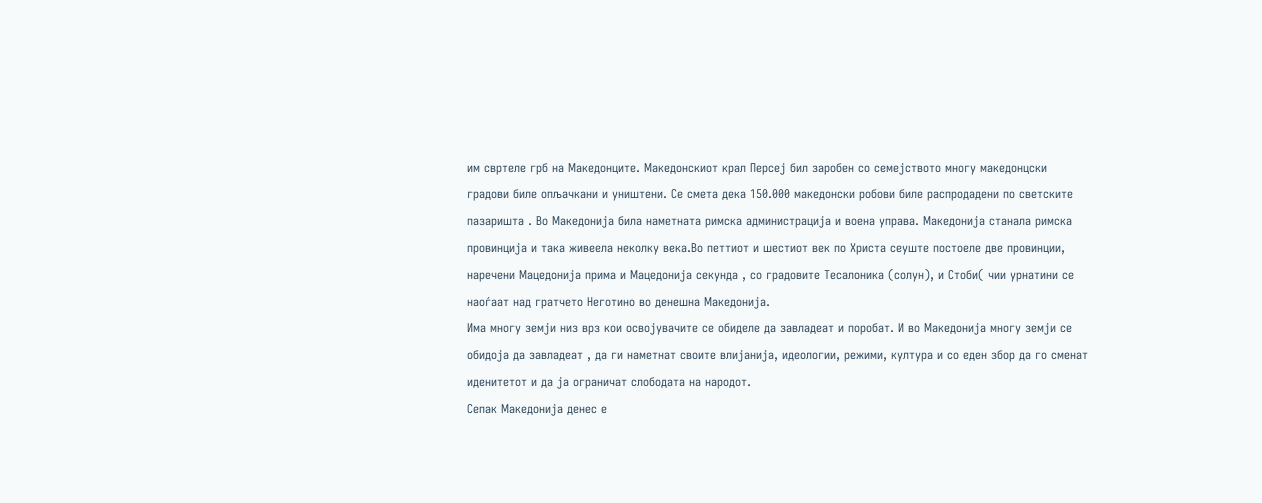им свртеле грб на Македонците. Македонскиот крал Персеј бил заробен со семејството многу македонцски градови биле опљачкани и уништени. Се смета дека 150.000 македонски робови биле распродадени по светските пазаришта . Во Македонија била наметната римска администрација и воена управа. Македонија станала римска провинција и така живеела неколку века.Во петтиот и шестиот век по Христа сеуште постоеле две провинции, наречени Мацедонија прима и Мацедонија секунда , со градовите Тесалоника (солун), и Стоби( чии урнатини се наоѓаат над гратчето Неготино во денешна Македонија.
Има многу земји низ врз кои освојувачите се обиделе да завладеат и поробат. И во Македонија многу земји се обидоја да завладеат , да ги наметнат своите влијанија, идеологии, режими, култура и со еден збор да го сменат иденитетот и да ја ограничат слободата на народот.
Сепак Македонија денес е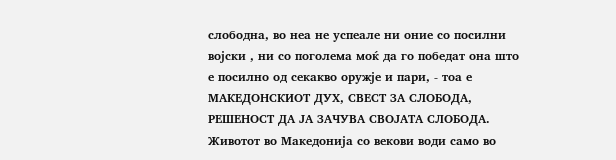слободна, во неа не успеале ни оние со посилни војски , ни со поголема моќ да го победат она што е посилно од секакво оружје и пари, - тоа е МАКЕДОНСКИОТ ДУХ, СВЕСТ ЗА СЛОБОДА, РЕШЕНОСТ ДА ЈА ЗАЧУВА СВОЈАТА СЛОБОДА.
Животот во Македонија со векови води само во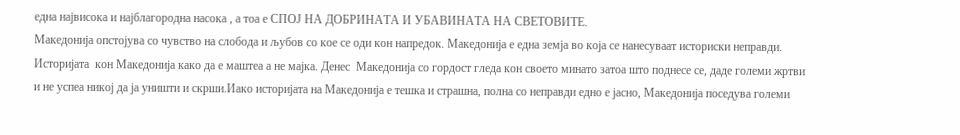една највисока и најблагородна насока , а тоа е СПОЈ НА ДОБРИНАТА И УБАВИНАТА НА СВЕТОВИТЕ.
Македонија опстојува со чувство на слобода и љубов со кое се оди кон напредок. Македонија е една земја во која се нанесуваат историски неправди. Историјата  кон Македонија како да е маштеа а не мајка. Денес  Македонија со гордост гледа кон своето минато затоа што поднесе се, даде големи жртви и не успеа никој да ја уништи и скрши.Иако историјата на Македонија е тешка и страшна, полна со неправди едно е јасно, Македонија поседува големи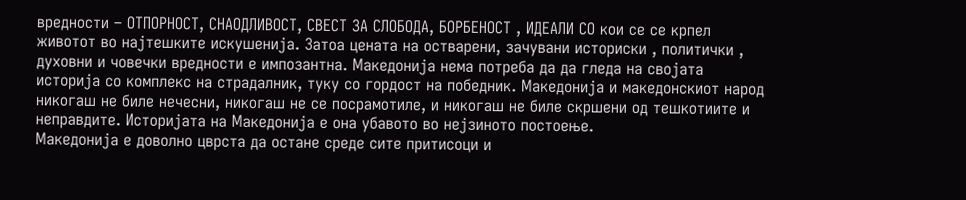вредности – ОТПОРНОСТ, СНАОДЛИВОСТ, СВЕСТ ЗА СЛОБОДА, БОРБЕНОСТ , ИДЕАЛИ СО кои се се крпел животот во најтешките искушенија. Затоа цената на остварени, зачувани историски , политички , духовни и човечки вредности е импозантна. Македонија нема потреба да да гледа на својата историја со комплекс на страдалник, туку со гордост на победник. Македонија и македонскиот народ никогаш не биле нечесни, никогаш не се посрамотиле, и никогаш не биле скршени од тешкотиите и неправдите. Историјата на Македонија е она убавото во нејзиното постоење.
Македонија е доволно цврста да остане среде сите притисоци и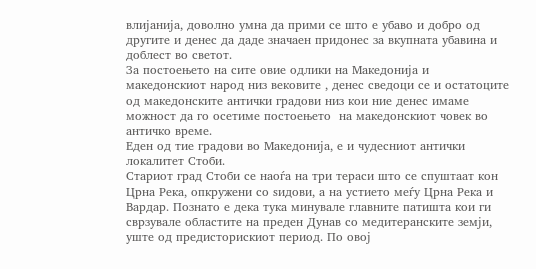влијанија, доволно умна да прими се што е убаво и добро од другите и денес да даде значаен придонес за вкупната убавина и доблест во светот.
За постоењето на сите овие одлики на Македонија и македонскиот народ низ вековите , денес сведоци се и остатоците од македонските антички градови низ кои ние денес имаме можност да го осетиме постоењето  на македонскиот човек во античко време.
Еден од тие градови во Македонија, е и чудесниот антички локалитет Стоби.
Стариот град Стоби се наоѓа на три тераси што се спуштаат кон Црна Река, опкружени со ѕидови, а на устието меѓу Црна Река и Вардар. Познато е дека тука минувале главните патишта кои ги сврзувале областите на преден Дунав со медитеранските земји, уште од предисторискиот период. По овој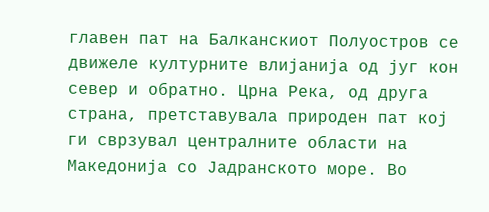главен пат на Балканскиот Полуостров се движеле културните влијанија од југ кон север и обратно. Црна Река, од друга страна, претставувала природен пат кој ги сврзувал централните области на Македонија со Јадранското море. Во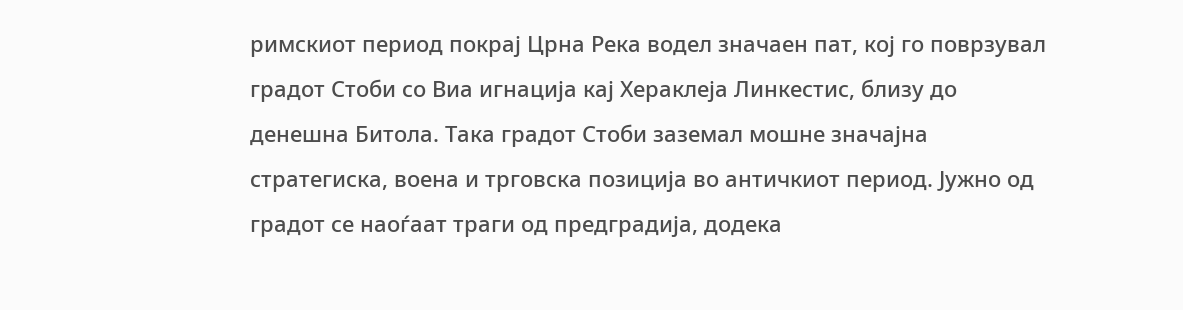римскиот период покрај Црна Река водел значаен пат, кој го поврзувал градот Стоби со Виа игнација кај Хераклеја Линкестис, близу до денешна Битола. Така градот Стоби заземал мошне значајна стратегиска, воена и трговска позиција во античкиот период. Јужно од градот се наоѓаат траги од предградија, додека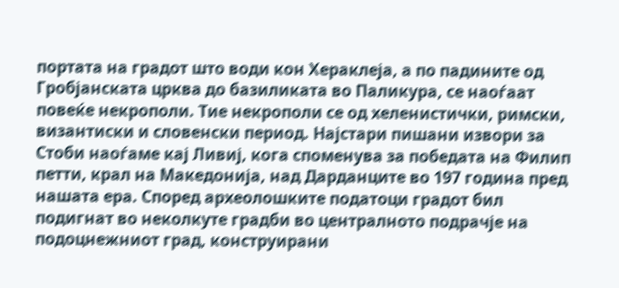портата на градот што води кон Хераклеја, а по падините од Гробјанската црква до базиликата во Паликура, се наоѓаат повеќе некрополи. Тие некрополи се од хеленистички, римски, византиски и словенски период. Најстари пишани извори за Стоби наоѓаме кај Ливиј, кога споменува за победата на Филип петти, крал на Македонија, над Дарданците во 197 година пред нашата ера. Според археолошките податоци градот бил подигнат во неколкуте градби во централното подрачје на подоцнежниот град, конструирани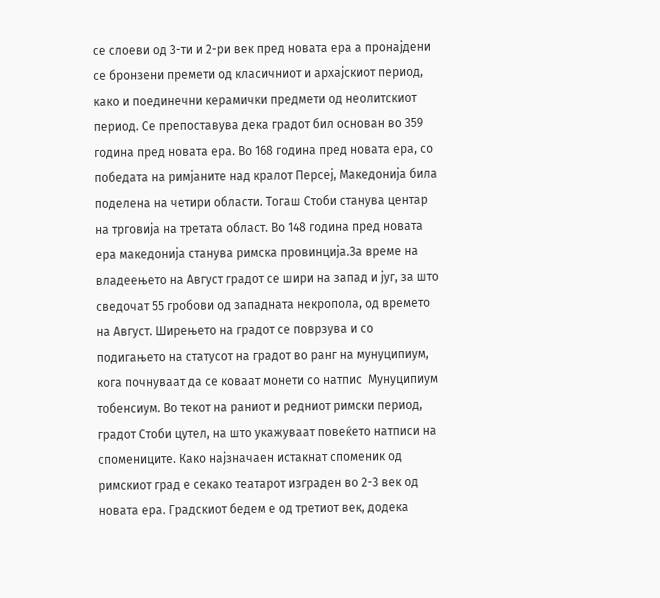се слоеви од 3-ти и 2-ри век пред новата ера а пронајдени се бронзени премети од класичниот и архајскиот период, како и поединечни керамички предмети од неолитскиот период. Се препоставува дека градот бил основан во 359 година пред новата ера. Во 168 година пред новата ера, со победата на римјаните над кралот Персеј, Македонија била поделена на четири области. Тогаш Стоби станува центар на трговија на третата област. Во 148 година пред новата ера македонија станува римска провинција.За време на владеењето на Август градот се шири на запад и југ, за што сведочат 55 гробови од западната некропола, од времето на Август. Ширењето на градот се поврзува и со подигањето на статусот на градот во ранг на мунуципиум, кога почнуваат да се коваат монети со натпис  Мунуципиум тобенсиум. Во текот на раниот и редниот римски период, градот Стоби цутел, на што укажуваат повеќето натписи на спомениците. Како најзначаен истакнат споменик од римскиот град е секако театарот изграден во 2-3 век од новата ера. Градскиот бедем е од третиот век, додека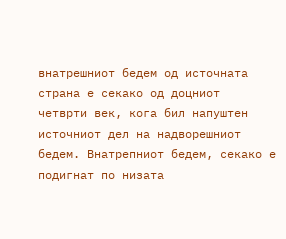внатрешниот бедем од источната страна е секако од доцниот  четврти век, кога бил напуштен источниот дел на надворешниот бедем. Внатрепниот бедем, секако е подигнат по низата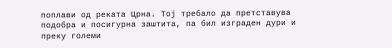поплави од реката Црна. Тој требало да претставува подобра и посигурна заштита, па бил изграден дури и преку големи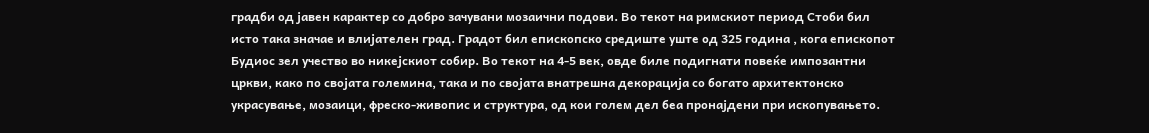градби од јавен карактер со добро зачувани мозаични подови. Во текот на римскиот период Стоби бил исто така значае и влијателен град. Градот бил епископско средиште уште од 325 година , кога епископот Будиос зел учество во никејскиот собир. Во текот на 4-5 век, овде биле подигнати повеќе импозантни цркви, како по својата големина, така и по својата внатрешна декорација со богато архитектонско украсување, мозаици, фреско-живопис и структура, од кои голем дел беа пронајдени при ископувањето.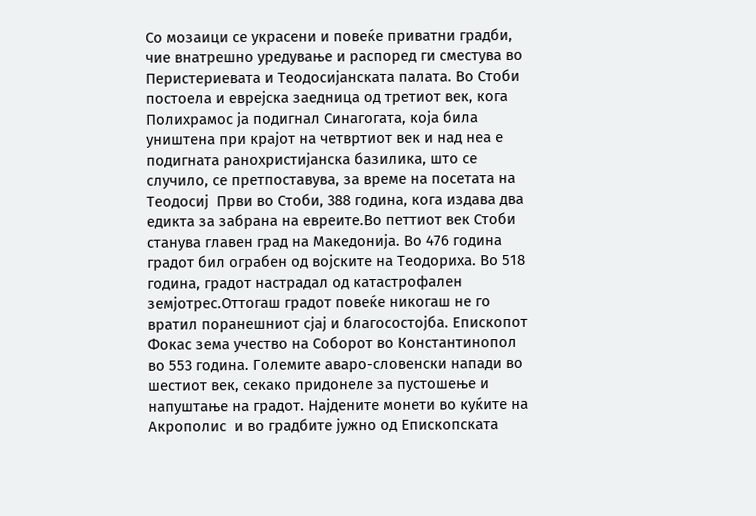Со мозаици се украсени и повеќе приватни градби, чие внатрешно уредување и распоред ги сместува во Перистериевата и Теодосијанската палата. Во Стоби постоела и еврејска заедница од третиот век, кога Полихрамос ја подигнал Синагогата, која била уништена при крајот на четвртиот век и над неа е подигната ранохристијанска базилика, што се случило, се претпоставува, за време на посетата на Теодосиј  Први во Стоби, 388 година, кога издава два едикта за забрана на евреите.Во петтиот век Стоби станува главен град на Македонија. Во 476 година градот бил ограбен од војските на Теодориха. Во 518 година, градот настрадал од катастрофален земјотрес.Оттогаш градот повеќе никогаш не го вратил поранешниот сјај и благосостојба. Епископот Фокас зема учество на Соборот во Константинопол во 553 година. Големите аваро-словенски напади во шестиот век, секако придонеле за пустошење и напуштање на градот. Најдените монети во куќите на Акрополис  и во градбите јужно од Епископската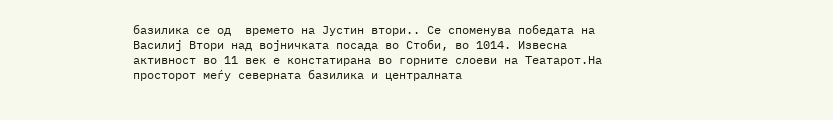базилика се од  времето на Јустин втори.. Се споменува победата на Василиј Втори над војничката посада во Стоби, во 1014. Извесна активност во 11 век е констатирана во горните слоеви на Театарот.На просторот меѓу северната базилика и централната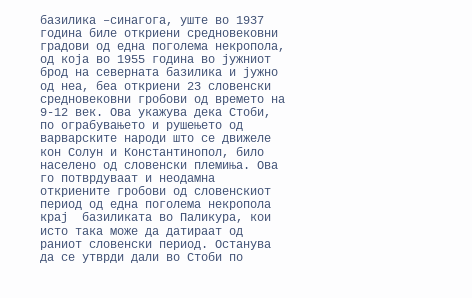базилика –синагога, уште во 1937 година биле откриени средновековни градови од една поголема некропола, од која во 1955 година во јужниот брод на северната базилика и јужно од неа, беа откриени 23 словенски средновековни гробови од времето на 9-12 век. Ова укажува дека Стоби, по ограбувањето и рушењето од варварските народи што се движеле кон Солун и Константинопол, било населено од словенски племиња. Ова го потврдуваат и неодамна откриените гробови од словенскиот период од една поголема некропола крај  базиликата во Паликура, кои исто така може да датираат од раниот словенски период. Останува да се утврди дали во Стоби по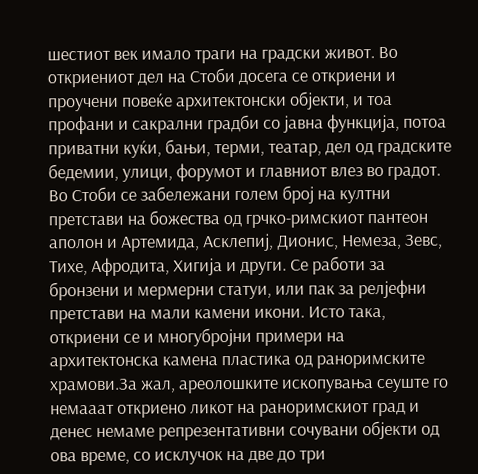шестиот век имало траги на градски живот. Во откриениот дел на Стоби досега се откриени и проучени повеќе архитектонски објекти, и тоа профани и сакрални градби со јавна функција, потоа приватни куќи, бањи, терми, театар, дел од градските бедемии, улици, форумот и главниот влез во градот.
Во Стоби се забележани голем број на култни претстави на божества од грчко-римскиот пантеон аполон и Артемида, Асклепиј, Дионис, Немеза, Зевс, Тихе, Афродита, Хигија и други. Се работи за бронзени и мермерни статуи, или пак за релјефни претстави на мали камени икони. Исто така, откриени се и многубројни примери на архитектонска камена пластика од раноримските храмови.За жал, ареолошките ископувања сеуште го немааат откриено ликот на раноримскиот град и денес немаме репрезентативни сочувани објекти од ова време, со исклучок на две до три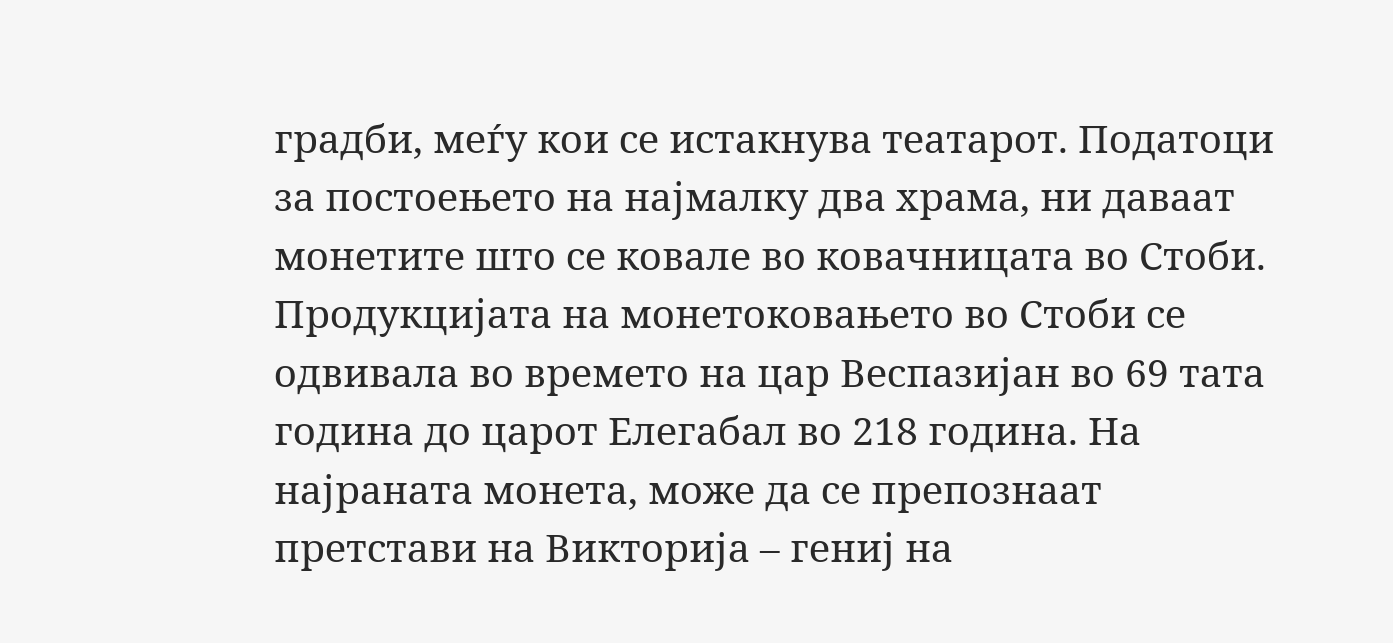градби, меѓу кои се истакнува театарот. Податоци за постоењето на најмалку два храма, ни даваат монетите што се ковале во ковачницата во Стоби. Продукцијата на монетоковањето во Стоби се одвивала во времето на цар Веспазијан во 69 тата година до царот Елегабал во 218 година. На најраната монета, може да се препознаат претстави на Викторија – гениј на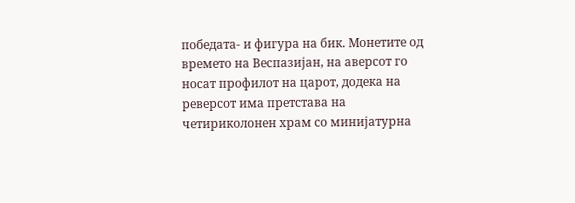победата- и фигура на бик. Монетите од времето на Веспазијан, на аверсот го носат профилот на царот, додека на реверсот има претстава на четириколонен храм со минијатурна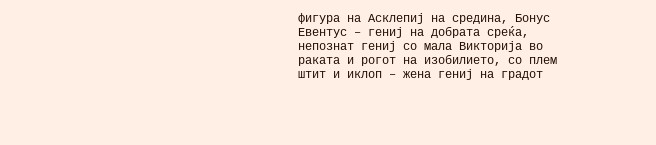фигура на Асклепиј на средина, Бонус Евентус – гениј на добрата среќа, непознат гениј со мала Викторија во раката и рогот на изобилието, со плем штит и иклоп – жена гениј на градот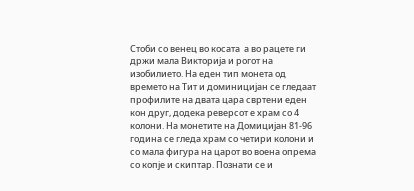Стоби со венец во косата  а во рацете ги држи мала Викторија и рогот на изобилието. На еден тип монета од времето на Тит и доминицијан се гледаат профилите на двата цара свртени еден кон друг, додека реверсот е храм со 4 колони. На монетите на Домицијан 81-96 година се гледа храм со четири колони и со мала фигура на царот во воена опрема со копје и скиптар. Познати се и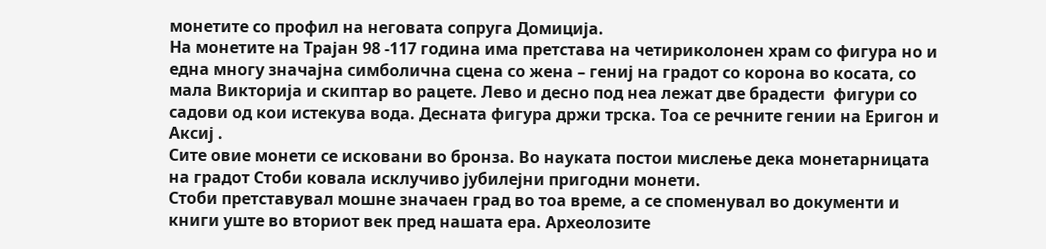монетите со профил на неговата сопруга Домиција.
На монетите на Трајан 98 -117 година има претстава на четириколонен храм со фигура но и една многу значајна симболична сцена со жена – гениј на градот со корона во косата, со мала Викторија и скиптар во рацете. Лево и десно под неа лежат две брадести  фигури со садови од кои истекува вода. Десната фигура држи трска. Тоа се речните гении на Еригон и Аксиј .
Сите овие монети се исковани во бронза. Во науката постои мислење дека монетарницата на градот Стоби ковала исклучиво јубилејни пригодни монети.
Стоби претставувал мошне значаен град во тоа време, а се споменувал во документи и книги уште во вториот век пред нашата ера. Археолозите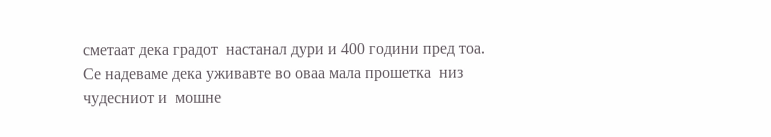сметаат дека градот  настанал дури и 400 години пред тоа.
Се надеваме дека уживавте во оваа мала прошетка  низ  чудесниот и  мошне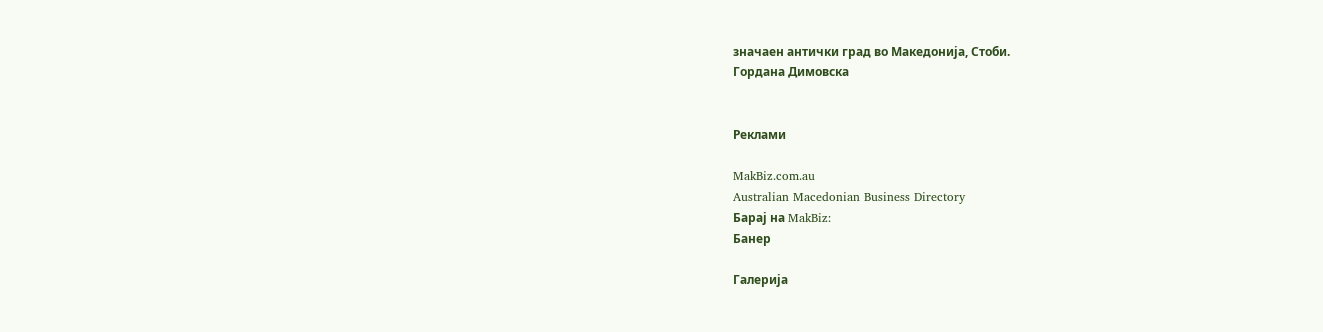значаен антички град во Македонија, Стоби.
Гордана Димовска


Реклами

MakBiz.com.au
Australian Macedonian Business Directory
Барај на MakBiz:
Банер

Галерија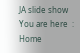JA slide show
You are here  : Home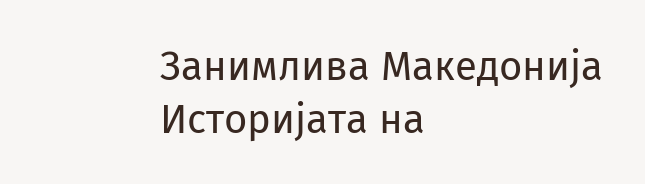Занимлива Македонија Историјата на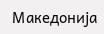Македонија